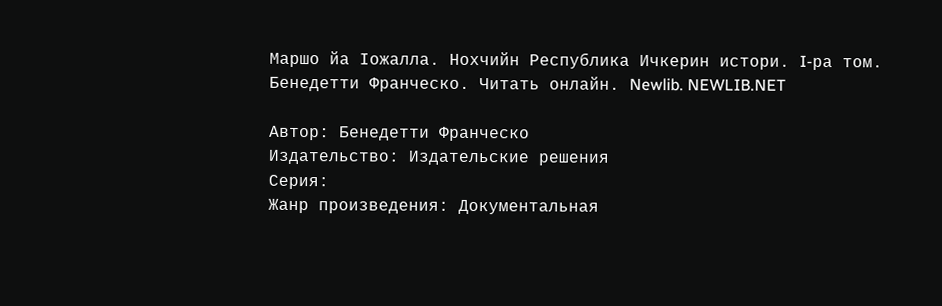Маршо йа Iожалла. Нохчийн Республика Ичкерин истори. I-ра том. Бенедетти Франческо. Читать онлайн. Newlib. NEWLIB.NET

Автор: Бенедетти Франческо
Издательство: Издательские решения
Серия:
Жанр произведения: Документальная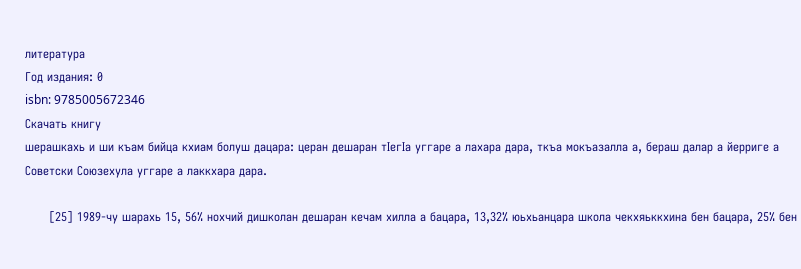литература
Год издания: 0
isbn: 9785005672346
Скачать книгу
шерашкахь и ши къам бийца кхиам болуш дацара: церан дешаран тIегIа уггаре а лахара дара, ткъа мокъазалла а, бераш далар а йерриге а Советски Союзехула уггаре а лаккхара дара.

      [25] 1989-чу шарахь 15, 56% нохчий дишколан дешаран кечам хилла а бацара, 13,32% юьхьанцара школа чекхяьккхина бен бацара, 25% бен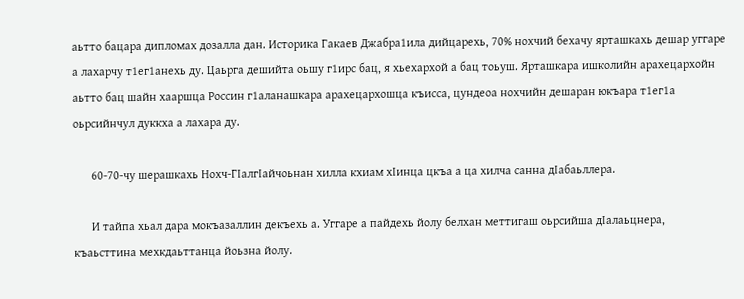аьтто бацара дипломах дозалла дан. Историка Гакаев Джабра1ила дийцарехь, 70% нохчий бехачу ярташкахь дешар уггаре а лахарчу т1ег1анехь ду. Цаьрга дешийта оьшу г1ирс бац, я хьехархой а бац тоьуш. Ярташкара ишколийн арахецархойн аьтто бац шайн хааршца Россин г1аланашкара арахецархошца къисса, цундеоа нохчийн дешаран юкъара т1ег1а оьрсийнчул дуккха а лахара ду.

      60-70-чу шерашкахь Нохч-ГIалгIайчоьнан хилла кхиам хIинца цкъа а ца хилча санна дIабаьллера.

      И тайпа хьал дара мокъазаллин декъехь а. Уггаре а пайдехь йолу белхан меттигаш оьрсийша дIалаьцнера, къаьсттина мехкдаьттанца йоьзна йолу.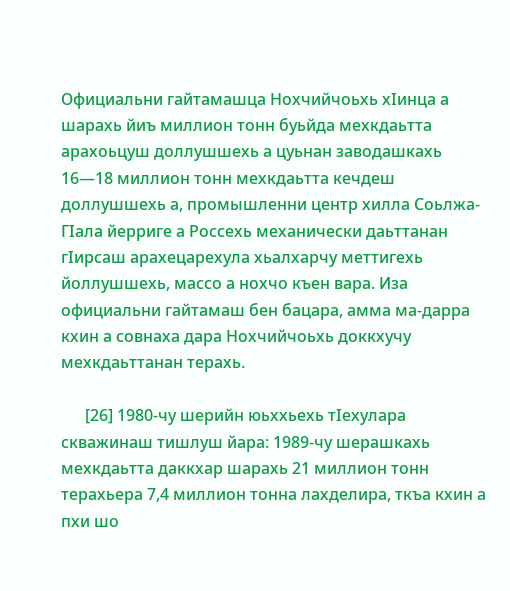Официальни гайтамашца Нохчийчоьхь хIинца а шарахь йиъ миллион тонн буьйда мехкдаьтта арахоьцуш доллушшехь а цуьнан заводашкахь 16—18 миллион тонн мехкдаьтта кечдеш доллушшехь а, промышленни центр хилла Соьлжа-ГIала йерриге а Россехь механически даьттанан гIирсаш арахецарехула хьалхарчу меттигехь йоллушшехь, массо а нохчо къен вара. Иза официальни гайтамаш бен бацара, амма ма-дарра кхин а совнаха дара Нохчийчоьхь доккхучу мехкдаьттанан терахь.

      [26] 1980-чу шерийн юьххьехь тIехулара скважинаш тишлуш йара: 1989-чу шерашкахь мехкдаьтта даккхар шарахь 21 миллион тонн терахьера 7,4 миллион тонна лахделира, ткъа кхин а пхи шо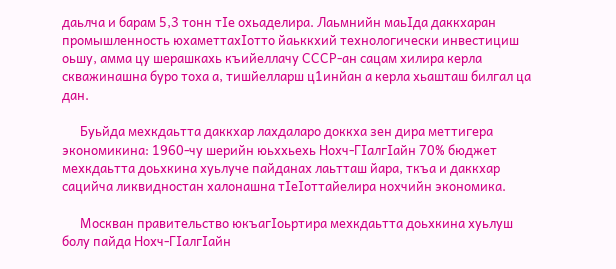даьлча и барам 5,3 тонн тIе охьаделира. Лаьмнийн маьIда даккхаран промышленность юхаметтахIотто йаьккхий технологически инвестициш оьшу, амма цу шерашкахь къийеллачу СССР-ан сацам хилира керла скважинашна буро тоха а, тишйелларш ц1инйан а керла хьашташ билгал ца дан.

      Буьйда мехкдаьтта даккхар лахдаларо доккха зен дира меттигера экономикина: 1960-чу шерийн юьххьехь Нохч-ГIалгIайн 70% бюджет мехкдаьтта доьхкина хуьлучe пайданах лаьтташ йара, ткъа и даккхар сацийча ликвидностан халонашна тIеIоттайелира нохчийн экономика.

      Москван правительство юкъагIоьртира мехкдаьтта доьхкина хуьлуш болу пайда Нохч-ГIалгIайн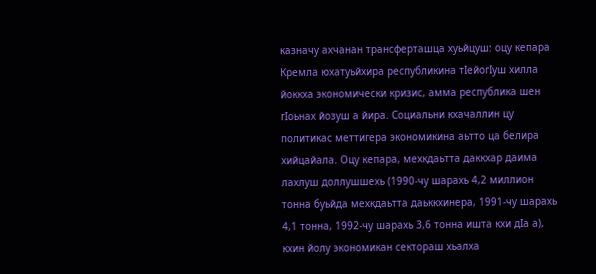казначу ахчанан трансферташца хуьйцуш: оцу кепара Кремла юхатуьйхира республикина тIейогIуш хилла йоккха экономически кризис, амма республика шен гIоьнах йозуш а йира. Социальни кхачаллин цу политикас меттигера экономикина аьтто ца белира хийцайала. Оцу кепара, мехкдаьтта даккхар даима лахлуш доллушшехь (1990-чу шарахь 4,2 миллион тонна буьйда мехкдаьтта даьккхинера, 1991-чу шарахь 4,1 тонна, 1992-чу шарахь 3,6 тонна ишта кхи дIа а), кхин йолу экономикан сектораш хьалха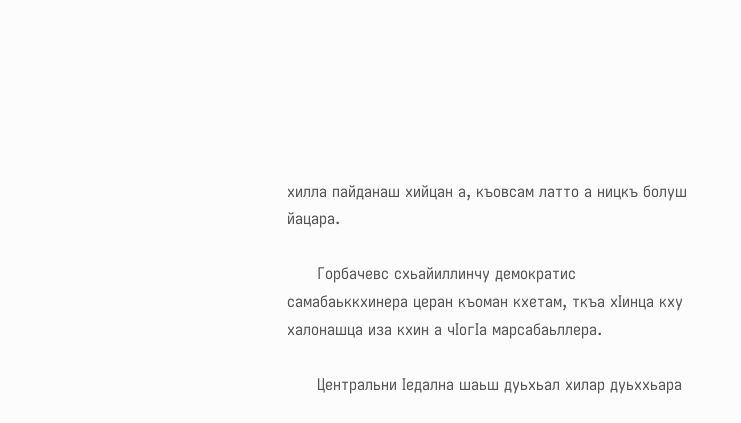хилла пайданаш хийцан а, къовсам латто а ницкъ болуш йацара.

      Горбачевс схьайиллинчу демократис самабаьккхинера церан къоман кхетам, ткъа хIинца кху халонашца иза кхин а чIогIа марсабаьллера.

      Центральни Iедална шаьш дуьхьал хилар дуьххьара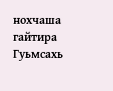нохчаша гайтира Гуьмсахь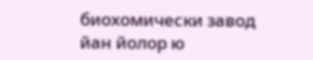биохомически завод йан йолор ю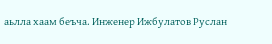аьлла хаам беъча. Инженер Ижбулатов Руслан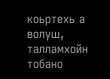коьртехь а волуш, талламхойн тобано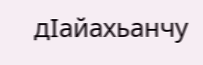дIайахьанчу